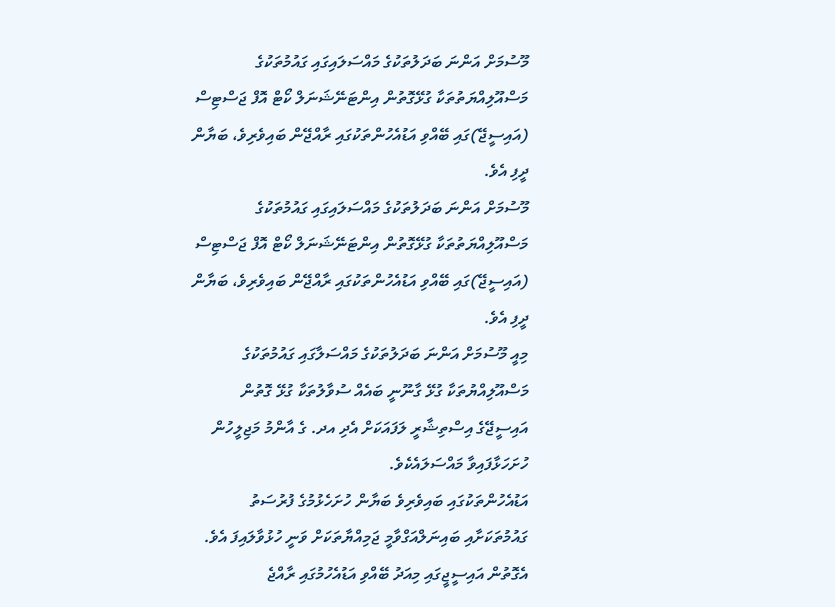މޫސުމަށް އަންނަ ބަދަލުތަކުގެ މައްސަލައިގައި ގައުމުތަކުގެ މަސްއޫލިއްޔަތުތަކާ ގުޅޭގޮތުން އިންޓަނޭޝަނަލް ކޯޓް އޮފް ޖަސްޓިސް (އައިސީޖޭ)ގައި ބޭއްވި އަޑުއެހުންތަކުގައި ރާއްޖޭން ބައިވެރިވެ، ބަޔާން ދީފި އެވެ.
މޫސުމަށް އަންނަ ބަދަލުތަކުގެ މައްސަލައިގައި ގައުމުތަކުގެ މަސްއޫލިއްޔަތުތަކާ ގުޅޭގޮތުން އިންޓަނޭޝަނަލް ކޯޓް އޮފް ޖަސްޓިސް (އައިސީޖޭ)ގައި ބޭއްވި އަޑުއެހުންތަކުގައި ރާއްޖޭން ބައިވެރިވެ، ބަޔާން ދީފި އެވެ.
މިއީ މޫސުމަށް އަންނަ ބަދަލުތަކުގެ މައްސަލާގައި ގައުމުތަކުގެ މަސްއޫލިއްޔުތަކާ ގުޅޭ ގާނޫނީ ބައެއް ސުވާލުތަކާ ގުޅޭ ގޮތުން އައިސީޖޭގެ އިސްތިޝާރީ ލަފައަކަށް އެދި އދ. ގެ އާންމު މަޖިލީހުން ހުށަހަޅާފައިވާ މައްސަލައެކެވެ.
އަޑުއެހުންތަކުގައި ބައިވެރިވެ ބަޔާން ހުށަހެޅުމުގެ ފުރުސަތު ގައުމުތަކަށާއި ބައިނަލްއަގްވާމީ ޖަމިއްޔާތަކަށް ވަނީ ހުޅުވާލައިފަ އެވެ. އެގޮތުން އައިސީޖީގައި މިއަދު ބޭއްވި އަޑުއެހުމުގައި ރާއްޖެ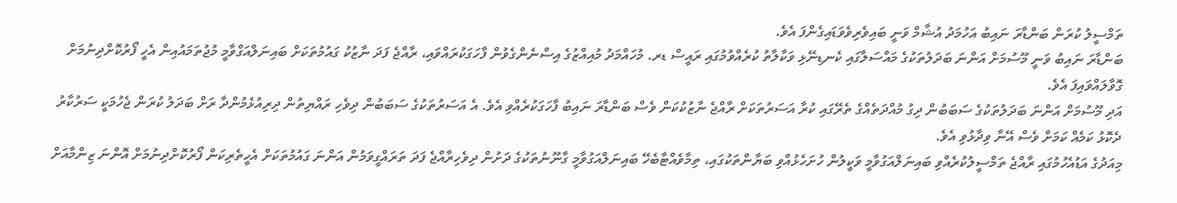ތަމްސީލު ކުރަން ބަންޑާރަ ނައިބު އަހުމަދު އުޝާމް ވަނީ ބައިވެރިވެވަޑައިގެންފަ އެވެ.
ބަންޑާރަ ނައިބު ވަނީ މޫސުމަށް އަންނަ ބަދަލުތަކުގެ މައްސަލާގައި ކެނޑިނޭޅި ވަކާލާތު ކުރެއްވުމުގައި ރައީސް ޑރ. މުހައްމަދު މުއިއްޒުގެ އިސްނެންގެވުން ފާހަގަކުރައްވައި، ރާއްޖެ ފަދަ ނާޒުކު ގައުމުތަކަށް ބައިނަލްއަގްވާމީ މުޖުތަމައުއިން އެހީ ފޯރުކޮށްދިނުމަށް ގޮވާލައްވައިފަ އެވެ.
އަދި މޫސުމަށް އަންނަ ބަދަލުތަކުގެ ސަބަބުން ދިގު މުއްދަތެއްގެ ތެރޭގައި ކުރާ އަސަރުތަކަށް ރާއްޖެ ނާޒުކުކަން ވެސް ބަންޑާރަ ނައިބު ފާހަގަކުރެއްވި އެވެ. އެ އަސަރުތަކުގެ ސަބަބުން ދިވެހި ރައްޔިތުން ދިރިއުޅެމުންދާ ރަށް ބަދަލު ކުރަން ޖެހުމަކީ ސަރުކާރު ދެކޮޅު ކަމެއް ކަމަށް ވެސް އޭނާ ވިދާޅުވި އެވެ.
މިއަދުގެ އަޑުއެހުމުގައި ރާއްޖެ ތަމްސީލުކުރެއްވި ބައިނަލްއަގުވާމީ ވަކީލުން ހުށަހެޅުއްވި ބަޔާންތަކުގައި، ތިމާވެއްޓާބެހޭ ބައިނަލްއަގުވާމީ ގާނޫނުތަކުގެ ދަށުން ދިވެހިރާއްޖެ ފަދަ ތަރައްގީވަމުން އަންނަ ގައުމުތަކަށް އެހީތެރިކަން ފޯރުކޮށްދިނުމަށް އޮންނަ ޒިންމާއަށް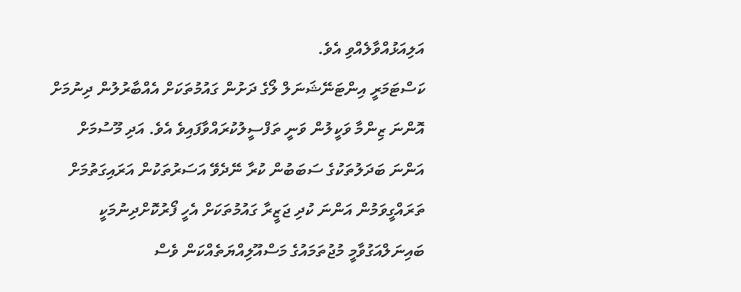އަލިއަޅުއްވާލެއްވި އެވެ.
ކަސްޓަމަރީ އިންޓަނޭޝަނަލް ލޯގެ ދަށުން ގައުމުތަކަށް އެއްބާރުލުން ދިނުމަށް އޮންނަ ޒިންމާ ވަކީލުން ވަނީ ތަފްސީލުކުރައްވާފައިވެ އެވެ. އަދި މޫސުމަށް އަންނަ ބަދަލުތަކުގެ ސަބަބުން ކުރާ ނޭދެވޭ އަސަރުތަކުން އަރައިގަތުމަށް ތަރައްގީވަމުން އަންނަ ކުދި ޖަޒީރާ ގައުމުތަކަށް އެހީ ފޯރުކޮށްދިނުމަކީ ބައިނަލްއަގުވާމީ މުޖުތަމައުގެ މަސްއޫލިއްޔަތެއްކަން ވެސް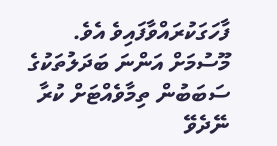ފާހަގަކުރައްވާފައިވެ އެވެ.
މޫސުމަށް އަންނަ ބަދަލުތަކުގެ ސަބަބުން ތިމާވެއްޓަށް ކުރާ ނޭދެވޭ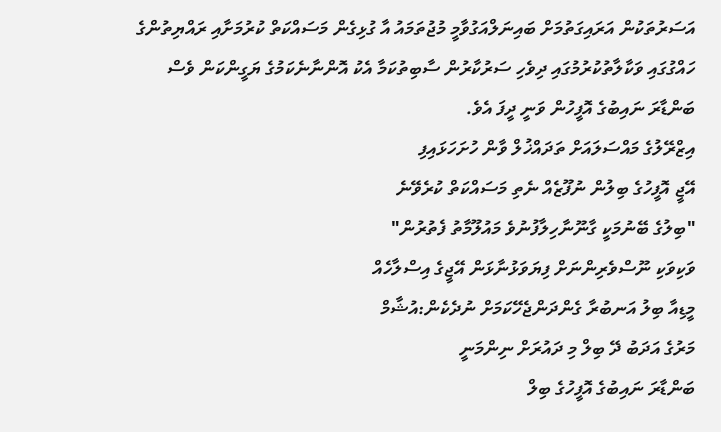އަސަރުތަކުން އަރައިގަތުމަށް ބައިނަލްއަގުވާމީ މުޖުތަމައު އާ ގުޅިގެން މަސައްކަތް ކުރުމަށާއި ރައްޔިތުންގެ ހައްގުގައި ވަކާލާތުކުރުމުގައި ދިވެހި ސަރުކާރުން ސާބިތުކަމާ އެކު އޮންނާނެކަމުގެ ޔަގީންކަން ވެސް ބަންޑާރަ ނައިބުގެ އޮފީހުން ވަނީ ދީފަ އެވެ.
އިޒްރޭލުގެ މައްސަލައަށް ތަދައްޚުލް ވާން ހުށަހަޅައިފި
އޭޖީ އޮފީހުގެ ބިލުން ނުފޫޒެއް ނެތި މަސައްކަތް ކުރެވޭނެ
"ބިލުގެ ބޭނުމަކީ ގާނޫނާހިލާފުނުވެ މައުލޫމާތު ފެތުރުން"
ވަކިވަކި ނޫސްވެރިންނަށް ފިޔަވަޅުނާޅަން އޭޖީގެ އިސްލާހެއް
މީޑިއާ ބިލު އަނބުރާ ގެންދަންޖެހޭކަމަށް ނުދެކެން:އުޝާމް
މަރުގެ އަދަބު ދޭ ބިލް މި ދައުރަށް ނިންމަނީ
ބަންޑާރަ ނައިބުގެ އޮފީހުގެ ބިލް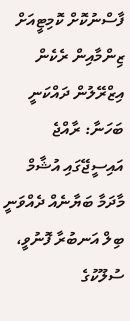ފާސްނުކޮށް ކޮމިޓީއަށް
ޒިންމާއިން ރެކެން އިޒްރޭލުން ދައްކަނީ ބަހަނާ: ރާއްޖެ
އައިސީޖޭގައި އުޝާމް މާދަމާ ބަޔާނެއް ދެއްވަނީ
ބިލް އަނބުރާ ފޮނުވީ، ސުލޫކުގެ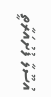އުސޫލާ ފުށުއަރާތީ